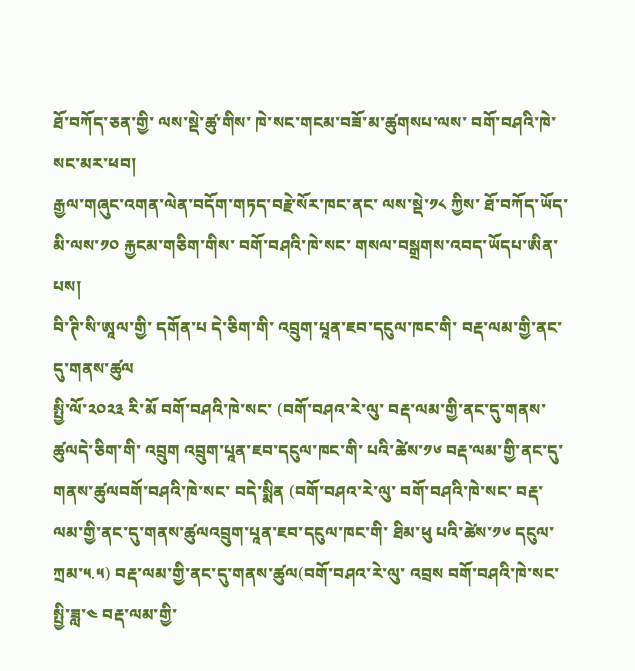ཐོ་བཀོད་ཅན་གྱི་ ལས་སྡེ་ཚུ་གིས་ ཁེ་སང་གངམ་བཟོ་མ་ཚུགསཔ་ལས་ བགོ་བཤའི་ཁེ་སང་མར་ཕབ།
རྒྱལ་གཞུང་འགན་ལེན་བདོག་གཏད་བརྗེ་སོར་ཁང་ནང་ ལས་སྡེ་༡༨ ཀྱིས་ ཐོ་བཀོད་ཡོད་མི་ལས་༡༠ རྐྱངམ་གཅིག་གིས་ བགོ་བཤའི་ཁེ་སང་ གསལ་བསྒྲགས་འབད་ཡོདཔ་ཨིན་པས།
བི་ཊི་སི་ཨཱལ་གྱི་ དགོན་པ དེ་ཅིག་གི་ འབྲུག་པཱན་ཇབ་དངུལ་ཁང་གི་ བརྡ་ལམ་གྱི་ནང་དུ་གནས་ཚུལ
སྤྱི་ལོ་༢༠༢༣ རི་མོ བགོ་བཤའི་ཁེ་སང་ (བགོ་བཤའ་རེ་ལུ་ བརྡ་ལམ་གྱི་ནང་དུ་གནས་ཚུལདེ་ཅིག་གི་ འབྲུག འབྲུག་པཱན་ཇབ་དངུལ་ཁང་གི་ པའི་ཚེས་༡༦ བརྡ་ལམ་གྱི་ནང་དུ་གནས་ཚུལབགོ་བཤའི་ཁེ་སང་ བདེ་སྨིན (བགོ་བཤའ་རེ་ལུ་ བགོ་བཤའི་ཁེ་སང་ བརྡ་ལམ་གྱི་ནང་དུ་གནས་ཚུལའབྲུག་པཱན་ཇབ་དངུལ་ཁང་གི་ ཐིམ་ཕུ པའི་ཚེས་༡༦ དངུལ་ཀྲམ་༥.༥) བརྡ་ལམ་གྱི་ནང་དུ་གནས་ཚུལ(བགོ་བཤའ་རེ་ལུ་ འབྲས བགོ་བཤའི་ཁེ་སང་ སྤྱི་ཟླ་༤ བརྡ་ལམ་གྱི་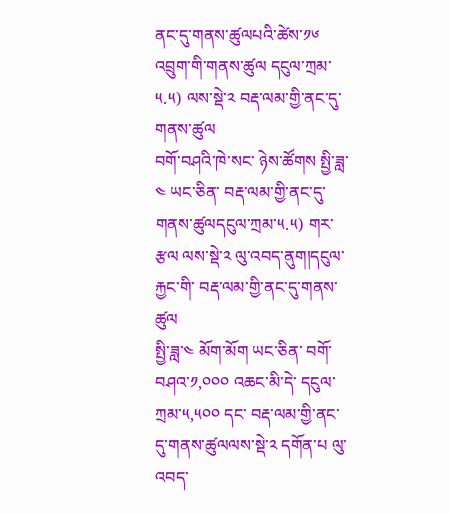ནང་དུ་གནས་ཚུལཔའི་ཚེས་༡༦ འབྲུག་གི་གནས་ཚུལ དངུལ་ཀྲམ་༥.༥) ལས་སྡེ་༢ བརྡ་ལམ་གྱི་ནང་དུ་གནས་ཚུལ
བགོ་བཤའི་ཁེ་སང་ ཉེས་ཚོགས སྤྱི་ཟླ་༤ ཡང་ཅིན་ བརྡ་ལམ་གྱི་ནང་དུ་གནས་ཚུལདངུལ་ཀྲམ་༥.༥) གར་རྩལ ལས་སྡེ་༢ ལུ་འབད་ནུག།དངུལ་རྐྱང་གི་ བརྡ་ལམ་གྱི་ནང་དུ་གནས་ཚུལ
སྤྱི་ཟླ་༤ མོག་མོག ཡང་ཅིན་ བགོ་བཤའ་༡,༠༠༠ འཆང་མི་དེ་ དངུལ་ཀྲམ་༥,༥༠༠ དང་ བརྡ་ལམ་གྱི་ནང་དུ་གནས་ཚུལལས་སྡེ་༢ དགོན་པ ལུ་འབད་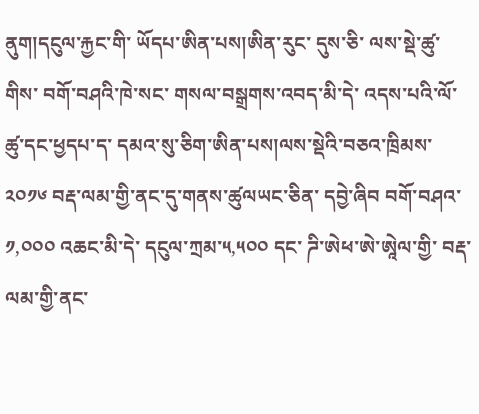ནུག།དངུལ་རྐྱང་གི་ ཡོདཔ་ཨིན་པས།ཨིན་རུང་ དུས་ཅི་ ལས་སྡེ་ཚུ་གིས་ བགོ་བཤའི་ཁེ་སང་ གསལ་བསྒྲགས་འབད་མི་དེ་ འདས་པའི་ལོ་ཚུ་དང་ཕྱདཔ་ད་ དམའ་སུ་ཅིག་ཨིན་པས།ལས་སྡེའི་བཅའ་ཁྲིམས་༢༠༡༦ བརྡ་ལམ་གྱི་ནང་དུ་གནས་ཚུལཡང་ཅིན་ དབྱེ་ཞིབ བགོ་བཤའ་༡,༠༠༠ འཆང་མི་དེ་ དངུལ་ཀྲམ་༥,༥༠༠ དང་ ཌི་ཨེཕ་ཨེ་ཨཱེལ་གྱི་ བརྡ་ལམ་གྱི་ནང་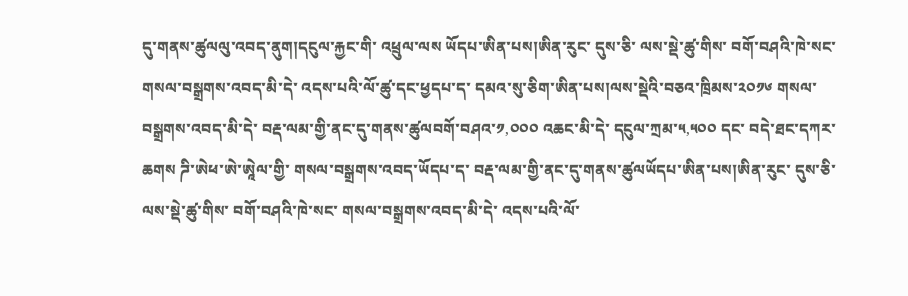དུ་གནས་ཚུལལུ་འབད་ནུག།དངུལ་རྐྱང་གི་ འཕྲུལ་ལས ཡོདཔ་ཨིན་པས།ཨིན་རུང་ དུས་ཅི་ ལས་སྡེ་ཚུ་གིས་ བགོ་བཤའི་ཁེ་སང་ གསལ་བསྒྲགས་འབད་མི་དེ་ འདས་པའི་ལོ་ཚུ་དང་ཕྱདཔ་ད་ དམའ་སུ་ཅིག་ཨིན་པས།ལས་སྡེའི་བཅའ་ཁྲིམས་༢༠༡༦ གསལ་བསྒྲགས་འབད་མི་དེ་ བརྡ་ལམ་གྱི་ནང་དུ་གནས་ཚུལབགོ་བཤའ་༡,༠༠༠ འཆང་མི་དེ་ དངུལ་ཀྲམ་༥,༥༠༠ དང་ བདེ་ཐང་དཀར་ཆགས ཌི་ཨེཕ་ཨེ་ཨཱེལ་གྱི་ གསལ་བསྒྲགས་འབད་ཡོདཔ་ད་ བརྡ་ལམ་གྱི་ནང་དུ་གནས་ཚུལཡོདཔ་ཨིན་པས།ཨིན་རུང་ དུས་ཅི་ ལས་སྡེ་ཚུ་གིས་ བགོ་བཤའི་ཁེ་སང་ གསལ་བསྒྲགས་འབད་མི་དེ་ འདས་པའི་ལོ་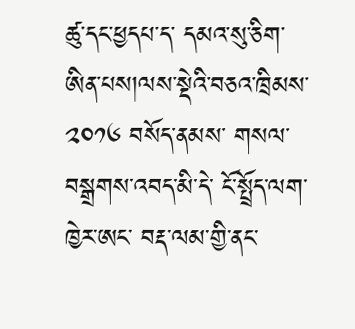ཚུ་དང་ཕྱདཔ་ད་ དམའ་སུ་ཅིག་ཨིན་པས།ལས་སྡེའི་བཅའ་ཁྲིམས་༢༠༡༦ བསོད་ནམས་ གསལ་བསྒྲགས་འབད་མི་དེ་ ངོ་སྤྲོད་ལག་ཁྱེར་ཨང་ བརྡ་ལམ་གྱི་ནང་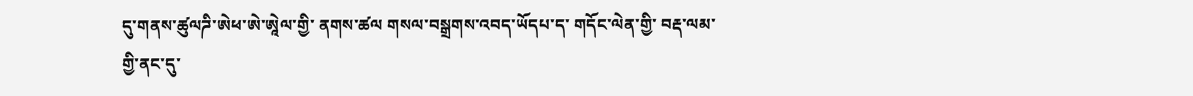དུ་གནས་ཚུལཌི་ཨེཕ་ཨེ་ཨཱེལ་གྱི་ ནགས་ཚལ གསལ་བསྒྲགས་འབད་ཡོདཔ་ད་ གདོང་ལེན་གྱི་ བརྡ་ལམ་གྱི་ནང་དུ་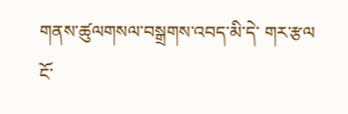གནས་ཚུལགསལ་བསྒྲགས་འབད་མི་དེ་ གར་རྩལ ངོ་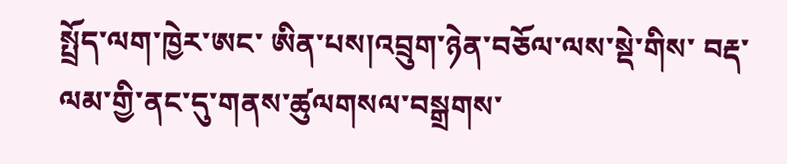སྤྲོད་ལག་ཁྱེར་ཨང་ ཨིན་པས།འབྲུག་ཉེན་བཅོལ་ལས་སྡེ་གིས་ བརྡ་ལམ་གྱི་ནང་དུ་གནས་ཚུལགསལ་བསྒྲགས་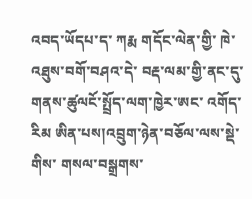འབད་ཡོདཔ་ད་ ཀརྨ གདོང་ལེན་གྱི་ ཁེ་འཐུས་བགོ་བཤའ་དེ་ བརྡ་ལམ་གྱི་ནང་དུ་གནས་ཚུལངོ་སྤྲོད་ལག་ཁྱེར་ཨང་ འགོད་རིམ ཨིན་པས།འབྲུག་ཉེན་བཅོལ་ལས་སྡེ་གིས་ གསལ་བསྒྲགས་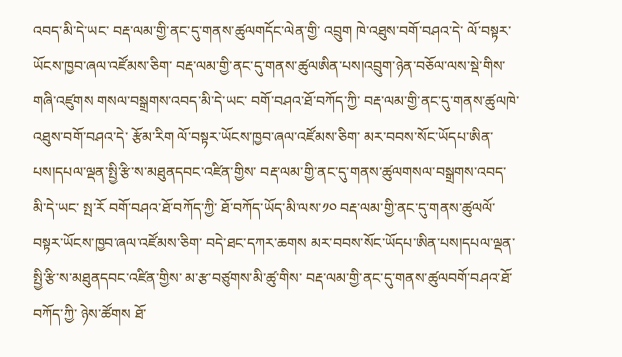འབད་མི་དེ་ཡང་ བརྡ་ལམ་གྱི་ནང་དུ་གནས་ཚུལགདོང་ལེན་གྱི་ འབྲུག ཁེ་འཐུས་བགོ་བཤའ་དེ་ ལོ་བསྟར་ཡོངས་ཁྱབ་ཞལ་འཛོམས་ཅིག་ བརྡ་ལམ་གྱི་ནང་དུ་གནས་ཚུལཨིན་པས།འབྲུག་ཉེན་བཅོལ་ལས་སྡེ་གིས་ གཞི་འཛུགས གསལ་བསྒྲགས་འབད་མི་དེ་ཡང་ བགོ་བཤའ་ཐོ་བཀོད་ཀྱི་ བརྡ་ལམ་གྱི་ནང་དུ་གནས་ཚུལཁེ་འཐུས་བགོ་བཤའ་དེ་ རྩོམ་རིག ལོ་བསྟར་ཡོངས་ཁྱབ་ཞལ་འཛོམས་ཅིག་ མར་བབས་སོང་ཡོདཔ་ཨིན་པས།དཔལ་ལྡན་སྤྱི་རྩི་ས་མཐུནདབང་འཛིན་གྱིས་ བརྡ་ལམ་གྱི་ནང་དུ་གནས་ཚུལགསལ་བསྒྲགས་འབད་མི་དེ་ཡང་ སྤ་རོ བགོ་བཤའ་ཐོ་བཀོད་ཀྱི་ ཐོ་བཀོད་ཡོད་མི་ལས་༡༠ བརྡ་ལམ་གྱི་ནང་དུ་གནས་ཚུལལོ་བསྟར་ཡོངས་ཁྱབ་ཞལ་འཛོམས་ཅིག་ བདེ་ཐང་དཀར་ཆགས མར་བབས་སོང་ཡོདཔ་ཨིན་པས།དཔལ་ལྡན་སྤྱི་རྩི་ས་མཐུནདབང་འཛིན་གྱིས་ མ་རྩ་བཙུགས་མི་ཚུ་གིས་ བརྡ་ལམ་གྱི་ནང་དུ་གནས་ཚུལབགོ་བཤའ་ཐོ་བཀོད་ཀྱི་ ཉེས་ཚོགས ཐོ་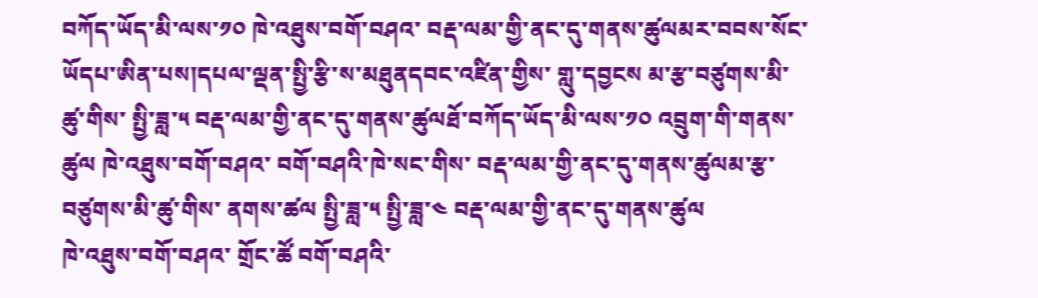བཀོད་ཡོད་མི་ལས་༡༠ ཁེ་འཐུས་བགོ་བཤའ་ བརྡ་ལམ་གྱི་ནང་དུ་གནས་ཚུལམར་བབས་སོང་ཡོདཔ་ཨིན་པས།དཔལ་ལྡན་སྤྱི་རྩི་ས་མཐུནདབང་འཛིན་གྱིས་ གླུ་དབྱངས མ་རྩ་བཙུགས་མི་ཚུ་གིས་ སྤྱི་ཟླ་༥ བརྡ་ལམ་གྱི་ནང་དུ་གནས་ཚུལཐོ་བཀོད་ཡོད་མི་ལས་༡༠ འབྲུག་གི་གནས་ཚུལ ཁེ་འཐུས་བགོ་བཤའ་ བགོ་བཤའི་ཁེ་སང་གིས་ བརྡ་ལམ་གྱི་ནང་དུ་གནས་ཚུལམ་རྩ་བཙུགས་མི་ཚུ་གིས་ ནགས་ཚལ སྤྱི་ཟླ་༥ སྤྱི་ཟླ་༤ བརྡ་ལམ་གྱི་ནང་དུ་གནས་ཚུལ
ཁེ་འཐུས་བགོ་བཤའ་ གྲོང་ཚོ བགོ་བཤའི་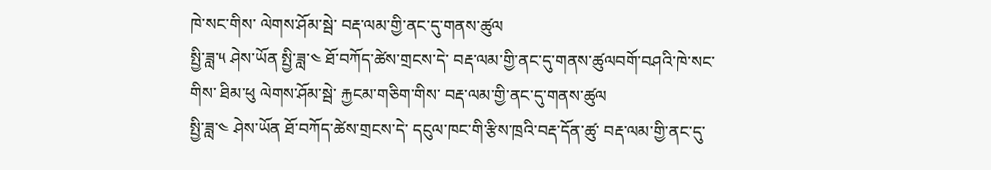ཁེ་སང་གིས་ ལེགས་ཤོམ་སྦེ་ བརྡ་ལམ་གྱི་ནང་དུ་གནས་ཚུལ
སྤྱི་ཟླ་༥ ཤེས་ཡོན སྤྱི་ཟླ་༤ ཐོ་བཀོད་ཚེས་གྲངས་དེ་ བརྡ་ལམ་གྱི་ནང་དུ་གནས་ཚུལབགོ་བཤའི་ཁེ་སང་གིས་ ཐིམ་ཕུ ལེགས་ཤོམ་སྦེ་ རྐྱངམ་གཅིག་གིས་ བརྡ་ལམ་གྱི་ནང་དུ་གནས་ཚུལ
སྤྱི་ཟླ་༤ ཤེས་ཡོན ཐོ་བཀོད་ཚེས་གྲངས་དེ་ དངུལ་ཁང་གི་རྩིས་ཁྲའི་བརྡ་དོན་ཚུ་ བརྡ་ལམ་གྱི་ནང་དུ་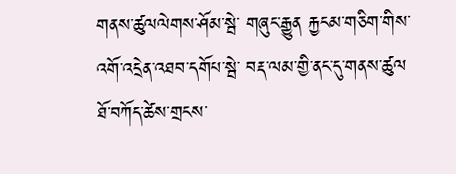གནས་ཚུལལེགས་ཤོམ་སྦེ་ གཞུང་རྒྱུན རྐྱངམ་གཅིག་གིས་ འགོ་འདྲེན་འཐབ་དགོཔ་སྦེ་ བརྡ་ལམ་གྱི་ནང་དུ་གནས་ཚུལ
ཐོ་བཀོད་ཚེས་གྲངས་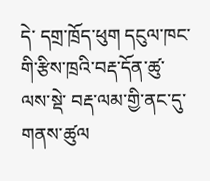དེ་ དགྲ་ཁྲོད་ཕུག དངུལ་ཁང་གི་རྩིས་ཁྲའི་བརྡ་དོན་ཚུ་ ལས་སྡེ་ བརྡ་ལམ་གྱི་ནང་དུ་གནས་ཚུལ